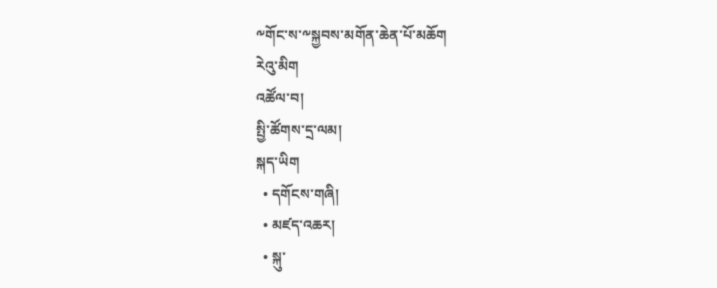༸གོང་ས་༸སྐྱབས་མགོན་ཆེན་པོ་མཆོག
རེའུ་མིག
འཚོལ་བ།
སྤྱི་ཚོགས་དྲ་ལམ།
སྐད་ཡིག
  • དགོངས་གཞི།
  • མཛད་འཆར།
  • སྐུ་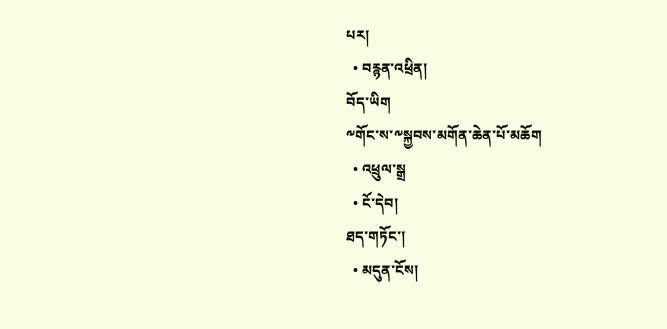པར།
  • བརྙན་འཕྲིན།
བོད་ཡིག
༸གོང་ས་༸སྐྱབས་མགོན་ཆེན་པོ་མཆོག
  • འཕྲུལ་སྒྲ
  • ངོ་དེབ།
ཐད་གཏོང་།
  • མདུན་ངོས།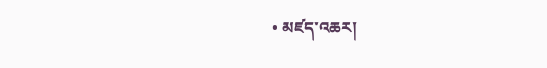• མཛད་འཆར།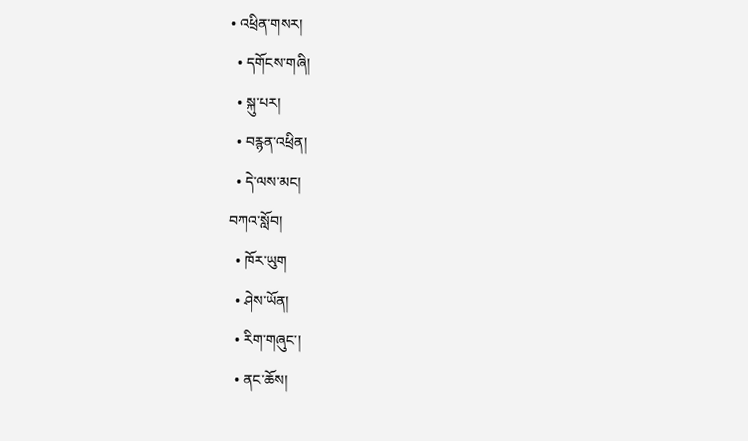• འཕྲིན་གསར།
  • དགོངས་གཞི།
  • སྐུ་པར།
  • བརྙན་འཕྲིན།
  • དེ་ལས་མང།
བཀའ་སློབ།
  • ཁོར་ཡུག
  • ཤེས་ཡོན།
  • རིག་གཞུང་།
  • ནང་ཆོས།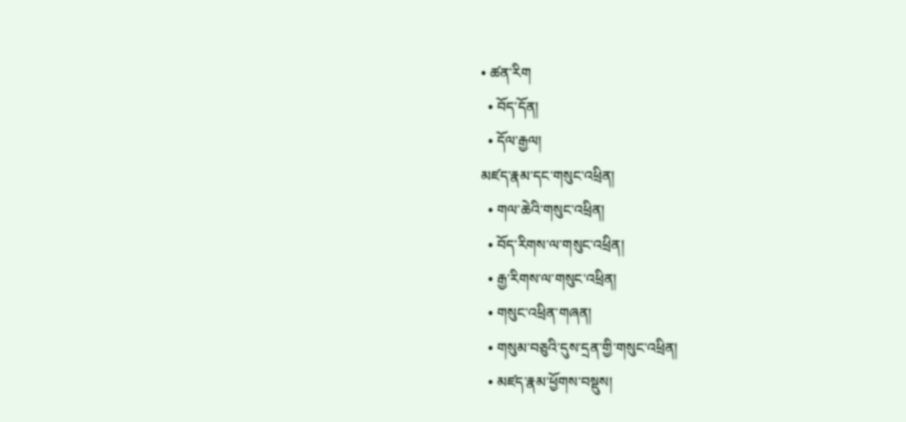• ཚན་རིག
  • བོད་དོན།
  • དོལ་རྒྱལ།
མཛད་རྣམ་དང་གསུང་འཕྲིན།
  • གལ་ཆེའི་གསུང་འཕྲིན།
  • བོད་རིགས་ལ་གསུང་འཕྲིན།
  • རྒྱ་རིགས་ལ་གསུང་འཕྲིན།
  • གསུང་འཕྲིན་གཞན།
  • གསུམ་བཅུའི་དུས་དྲན་གྱི་གསུང་འཕྲིན།
  • མཛད་རྣམ་ཕྱོགས་བསྡུས།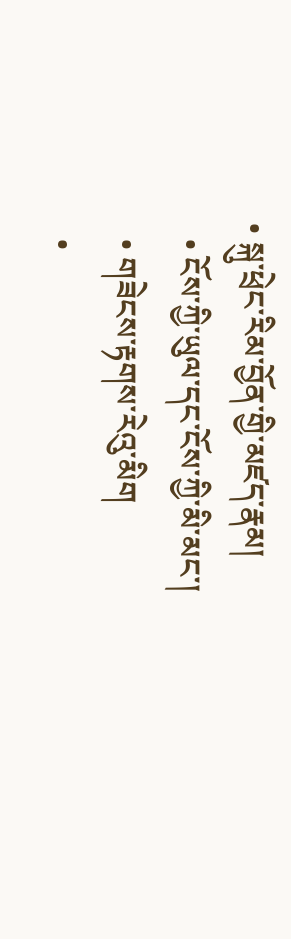• སྐུ་ཕྲེང་རིམ་བྱོན་གྱི་མཛད་རྣམ།
  • ངོས་ཀྱི་ཡུལ་དང་ངོས་ཀྱི་མི་མང་།
  • གཟེངས་རྟགས་རེའུ་མིག
  •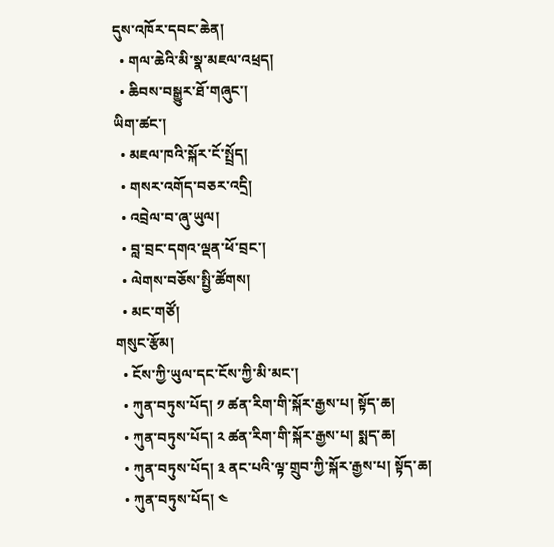དུས་འཁོར་དབང་ཆེན།
  • གལ་ཆེའི་མི་སྣ་མཇལ་འཕྲད།
  • ཆིབས་བསྒྱུར་ཐོ་གཞུང་།
ཡིག་ཚང་།
  • མཇལ་ཁའི་སྐོར་ངོ་སྤྲོད།
  • གསར་འགོད་བཅར་འདྲི།
  • འབྲེལ་བ་ཞུ་ཡུལ།
  • བླ་བྲང་དགའ་ལྡན་ཕོ་བྲང་།
  • ལེགས་བཅོས་སྤྱི་ཚོགས།
  • མང་གཙོ།
གསུང་རྩོམ།
  • ངོས་ཀྱི་ཡུལ་དང་ངོས་ཀྱི་མི་མང་།
  • ཀུན་བཏུས་པོད། ༡ ཚན་རིག་གི་སྐོར་རྒྱས་པ། སྟོད་ཆ།
  • ཀུན་བཏུས་པོད། ༢ ཚན་རིག་གི་སྐོར་རྒྱས་པ། སྨད་ཆ།
  • ཀུན་བཏུས་པོད། ༣ ནང་པའི་ལྟ་གྲུབ་ཀྱི་སྐོར་རྒྱས་པ། སྟོད་ཆ།
  • ཀུན་བཏུས་པོད། ༤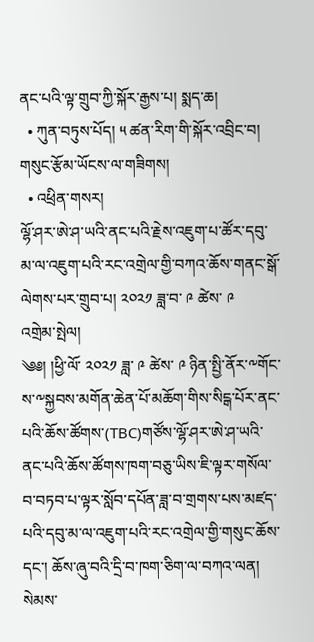ནང་པའི་ལྟ་གྲུབ་ཀྱི་སྐོར་རྒྱས་པ། སྨད་ཆ།
  • ཀུན་བཏུས་པོད། ༥ ཚན་རིག་གི་སྐོར་འབྲིང་བ།
གསུང་རྩོམ་ཡོངས་ལ་གཟིགས།
  • འཕྲིན་གསར།
ལྷོ་ཤར་ཨེ་ཤ་ཡའི་ནང་པའི་རྗེས་འཇུག་པ་ཚོར་དབུ་མ་ལ་འཇུག་པའི་རང་འགྲེལ་གྱི་བཀའ་ཆོས་གནང་སྒོ་ལེགས་པར་གྲུབ་པ། ༢༠༢༡ ཟླ་བ་ ༩ ཚེས་ ༩
འགྲེམ་སྤེལ།
༄༅། །ཕྱི་ལོ་ ༢༠༢༡ ཟླ་ ༩ ཚེས་ ༩ ཉིན་སྤྱི་ནོར་༸གོང་ས་༸སྐྱབས་མགོན་ཆེན་པོ་མཆོག་གིས་སིངྒ་པོར་ནང་པའི་ཆོས་ཚོགས་(TBC)གཙོས་ལྷོ་ཤར་ཨེ་ཤ་ཡའི་ནང་པའི་ཆོས་ཚོགས་ཁག་བཅུ་ཡིས་ཇི་ལྟར་གསོལ་བ་བཏབ་པ་ལྟར་སློབ་དཔོན་ཟླ་བ་གྲགས་པས་མཛད་པའི་དབུ་མ་ལ་འཇུག་པའི་རང་འགྲེལ་གྱི་གསུང་ཆོས་དང་། ཆོས་ཞུ་བའི་དྲི་བ་ཁག་ཅིག་ལ་བཀའ་ལན། སེམས་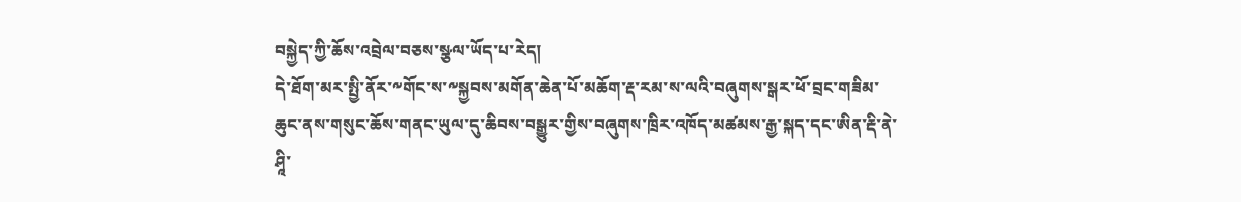བསྐྱེད་ཀྱི་ཆོས་འབྲེལ་བཅས་སྩལ་ཡོད་པ་རེད།
དེ་ཐོག་མར་སྤྱི་ནོར་༸གོང་ས་༸སྐྱབས་མགོན་ཆེན་པོ་མཆོག་རྡ་རམ་ས་ལའི་བཞུགས་སྒར་ཕོ་བྲང་གཟིམ་ཆུང་ནས་གསུང་ཆོས་གནང་ཡུལ་དུ་ཆིབས་བསྒྱུར་གྱིས་བཞུགས་ཁྲིར་འཁོད་མཚམས་རྒྱ་སྐད་དང་ཨིན་རྡི་ནེ་ཤཱི་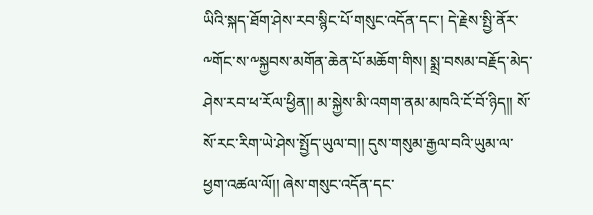ཡིའི་སྐད་ཐོག་ཤེས་རབ་སྙིང་པོ་གསུང་འདོན་དང་། དེ་རྗེས་སྤྱི་ནོར་༸གོང་ས་༸སྐྱབས་མགོན་ཆེན་པོ་མཆོག་གིས། སྨྲ་བསམ་བརྗོད་མེད་ཤེས་རབ་ཕ་རོལ་ཕྱིན།། མ་སྐྱེས་མི་འགག་ནམ་མཁའི་ངོ་བོ་ཉིད།། སོ་སོ་རང་རིག་ཡེ་ཤེས་སྤྱོད་ཡུལ་བ།། དུས་གསུམ་རྒྱལ་བའི་ཡུམ་ལ་ཕྱག་འཚལ་ལོ།། ཞེས་གསུང་འདོན་དང་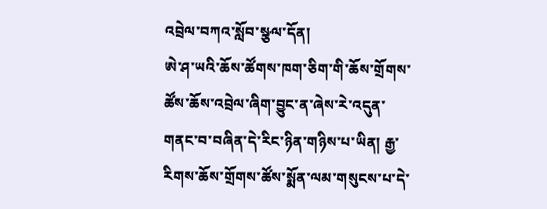འབྲེལ་བཀའ་སློབ་སྩལ་དོན།
ཨེ་ཤ་ཡའི་ཆོས་ཚོགས་ཁག་ཅིག་གི་ཆོས་གྲོགས་ཚོས་ཆོས་འབྲེལ་ཞིག་བྱུང་ན་ཞེས་རེ་འདུན་གནང་བ་བཞིན་དེ་རིང་ཉིན་གཉིས་པ་ཡིན། རྒྱ་རིགས་ཆོས་གྲོགས་ཚོས་སྨོན་ལམ་གསུངས་པ་དེ་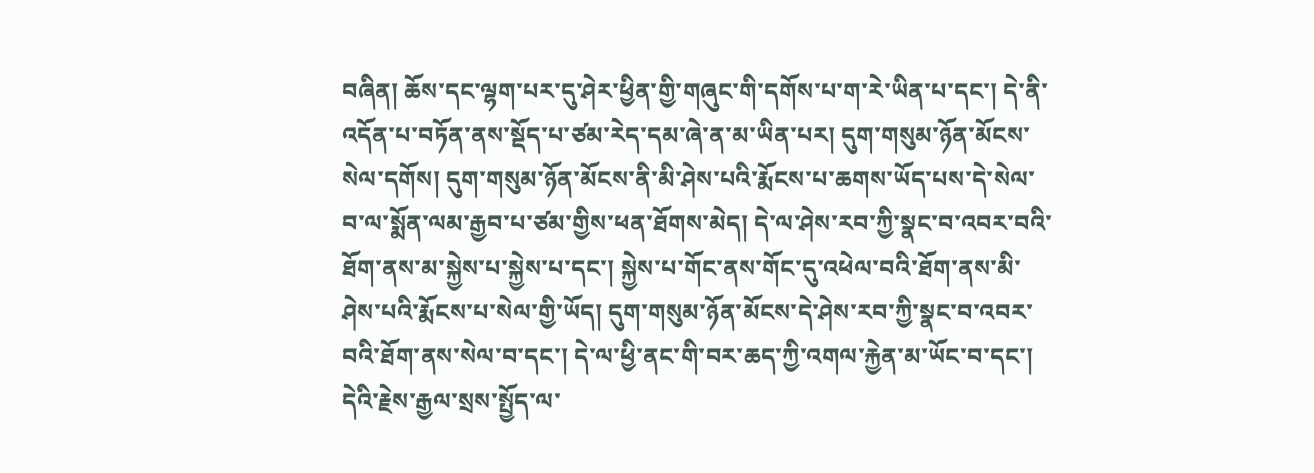བཞིན། ཆོས་དང་ལྷག་པར་དུ་ཤེར་ཕྱིན་གྱི་གཞུང་གི་དགོས་པ་ག་རེ་ཡིན་པ་དང་། དེ་ནི་འདོན་པ་བཏོན་ནས་སྡོད་པ་ཙམ་རེད་དམ་ཞེ་ན་མ་ཡིན་པར། དུག་གསུམ་ཉོན་མོངས་སེལ་དགོས། དུག་གསུམ་ཉོན་མོངས་ནི་མི་ཤེས་པའི་རྨོངས་པ་ཆགས་ཡོད་པས་དེ་སེལ་བ་ལ་སྨོན་ལམ་རྒྱབ་པ་ཙམ་གྱིས་ཕན་ཐོགས་མེད། དེ་ལ་ཤེས་རབ་ཀྱི་སྣང་བ་འབར་བའི་ཐོག་ནས་མ་སྐྱེས་པ་སྐྱེས་པ་དང་། སྐྱེས་པ་གོང་ནས་གོང་དུ་འཕེལ་བའི་ཐོག་ནས་མི་ཤེས་པའི་རྨོངས་པ་སེལ་གྱི་ཡོད། དུག་གསུམ་ཉོན་མོངས་དེ་ཤེས་རབ་ཀྱི་སྣང་བ་འབར་བའི་ཐོག་ནས་སེལ་བ་དང་། དེ་ལ་ཕྱི་ནང་གི་བར་ཆད་ཀྱི་འགལ་རྐྱེན་མ་ཡོང་བ་དང་། དེའི་རྗེས་རྒྱལ་སྲས་སྤྱོད་ལ་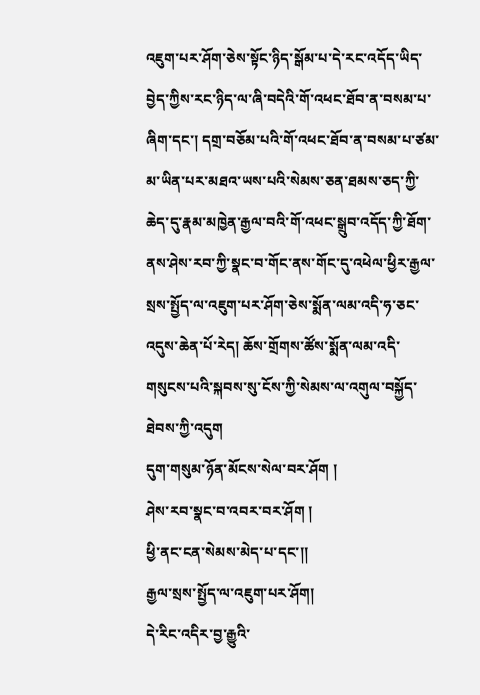འཇུག་པར་ཤོག་ཅེས་སྟོང་ཉིད་སྒོམ་པ་དེ་རང་འདོད་ཡིད་བྱེད་ཀྱིས་རང་ཉིད་ལ་ཞི་བདེའི་གོ་འཕང་ཐོབ་ན་བསམ་པ་ཞིག་དང་། དགྲ་བཅོམ་པའི་གོ་འཕང་ཐོབ་ན་བསམ་པ་ཙམ་མ་ཡིན་པར་མཐའ་ཡས་པའི་སེམས་ཅན་ཐམས་ཅད་ཀྱི་ཆེད་དུ་རྣམ་མཁྱེན་རྒྱལ་བའི་གོ་འཕང་སྒྲུབ་འདོད་ཀྱི་ཐོག་ནས་ཤེས་རབ་ཀྱི་སྣང་བ་གོང་ནས་གོང་དུ་འཕེལ་ཕྱིར་རྒྱལ་སྲས་སྤྱོད་ལ་འཇུག་པར་ཤོག་ཅེས་སྨོན་ལམ་འདི་ཧ་ཅང་འདུས་ཆེན་པོ་རེད། ཆོས་གྲོགས་ཚོས་སྨོན་ལམ་འདི་གསུངས་པའི་སྐབས་སུ་ངོས་ཀྱི་སེམས་ལ་འགུལ་བསྐྱོད་ཐེབས་ཀྱི་འདུག
དུག་གསུམ་ཉོན་མོངས་སེལ་བར་ཤོག །
ཤེས་རབ་སྣང་བ་འབར་བར་ཤོག །
ཕྱི་ནང་ངན་སེམས་མེད་པ་དང་།།
རྒྱལ་སྲས་སྤྱོད་ལ་འཇུག་པར་ཤོག།
དེ་རིང་འདིར་བྱ་རྒྱུའི་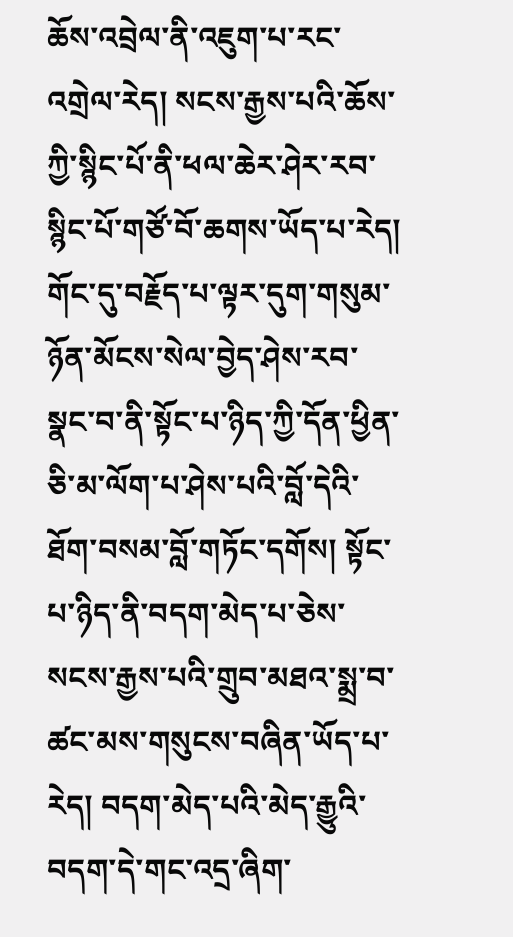ཆོས་འབྲེལ་ནི་འཇུག་པ་རང་འགྲེལ་རེད། སངས་རྒྱས་པའི་ཆོས་ཀྱི་སྙིང་པོ་ནི་ཕལ་ཆེར་ཤེར་རབ་སྙིང་པོ་གཙོ་བོ་ཆགས་ཡོད་པ་རེད། གོང་དུ་བརྗོད་པ་ལྟར་དུག་གསུམ་ཉོན་མོངས་སེལ་བྱེད་ཤེས་རབ་སྣང་བ་ནི་སྟོང་པ་ཉིད་ཀྱི་དོན་ཕྱིན་ཅི་མ་ལོག་པ་ཤེས་པའི་བློ་དེའི་ཐོག་བསམ་བློ་གཏོང་དགོས། སྟོང་པ་ཉིད་ནི་བདག་མེད་པ་ཅེས་སངས་རྒྱས་པའི་གྲུབ་མཐའ་སྨྲ་བ་ཚང་མས་གསུངས་བཞིན་ཡོད་པ་རེད། བདག་མེད་པའི་མེད་རྒྱུའི་བདག་དེ་གང་འདྲ་ཞིག་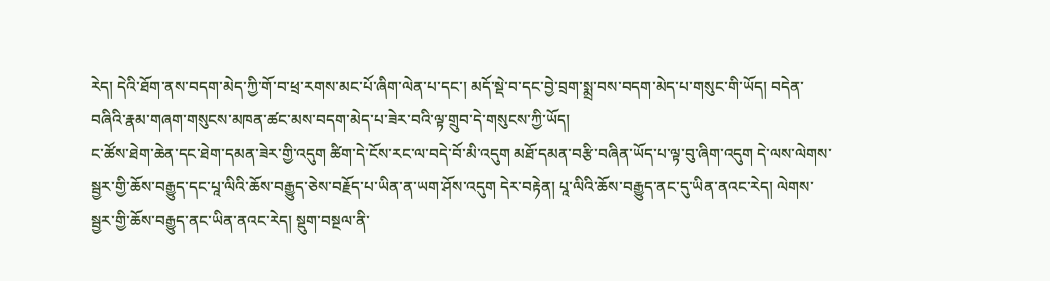རེད། དེའི་ཐོག་ནས་བདག་མེད་ཀྱི་གོ་བ་ཕྲ་རགས་མང་པོ་ཞིག་ལེན་པ་དང་། མདོ་སྡེ་བ་དང་བྱེ་བྲག་སྨྲ་བས་བདག་མེད་པ་གསུང་གི་ཡོད། བདེན་བཞིའི་རྣམ་གཞག་གསུངས་མཁན་ཚང་མས་བདག་མེད་པ་ཟེར་བའི་ལྟ་གྲུབ་དེ་གསུངས་ཀྱི་ཡོད།
ང་ཚོས་ཐེག་ཆེན་དང་ཐེག་དམན་ཟེར་གྱི་འདུག ཚིག་དེ་ངོས་རང་ལ་བདེ་བོ་མི་འདུག མཐོ་དམན་བརྩི་བཞིན་ཡོད་པ་ལྟ་བུ་ཞིག་འདུག དེ་ལས་ལེགས་སྦྱར་གྱི་ཆོས་བརྒྱུད་དང་པཱ་ལིའི་ཆོས་བརྒྱུད་ཅེས་བརྗོད་པ་ཡིན་ན་ཡག་ཤོས་འདུག དེར་བརྟེན། པཱ་ལིའི་ཆོས་བརྒྱུད་ནང་དུ་ཡིན་ནའང་རེད། ལེགས་སྦྱར་གྱི་ཆོས་བརྒྱུད་ནང་ཡིན་ནའང་རེད། སྡུག་བསྔལ་ནི་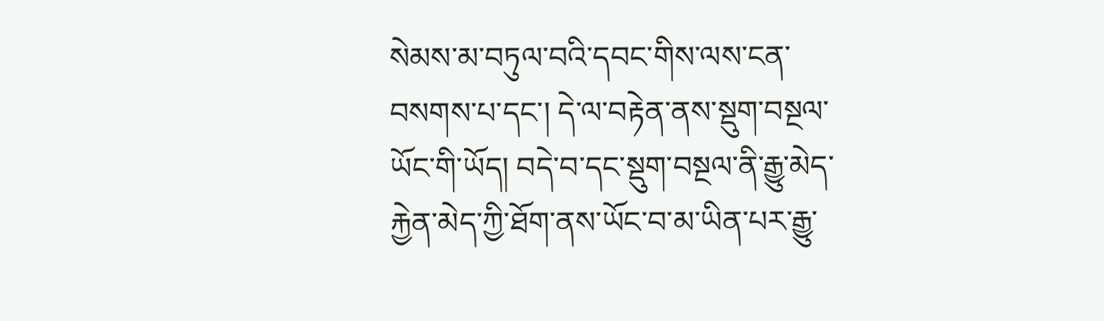སེམས་མ་བཏུལ་བའི་དབང་གིས་ལས་ངན་བསགས་པ་དང་། དེ་ལ་བརྟེན་ནས་སྡུག་བསྔལ་ཡོང་གི་ཡོད། བདེ་བ་དང་སྡུག་བསྔལ་ནི་རྒྱུ་མེད་རྐྱེན་མེད་ཀྱི་ཐོག་ནས་ཡོང་བ་མ་ཡིན་པར་རྒྱུ་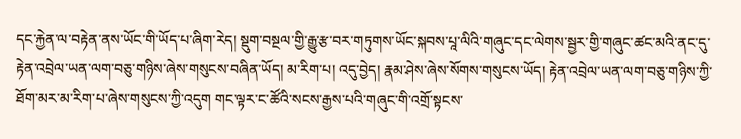དང་རྐྱེན་ལ་བརྟེན་ནས་ཡོང་གི་ཡོད་པ་ཞིག་རེད། སྡུག་བསྔལ་གྱི་རྒྱུ་རྩ་བར་གཏུགས་ཡོང་སྐབས་པཱ་ལིའི་གཞུང་དང་ལེགས་སྦྱར་གྱི་གཞུང་ཚང་མའི་ནང་དུ་རྟེན་འབྲེལ་ཡན་ལག་བཅུ་གཉིས་ཞེས་གསུངས་བཞིན་ཡོད། མ་རིག་པ། འདུ་བྱེད། རྣམ་ཤེས་ཞེས་སོགས་གསུངས་ཡོད། རྟེན་འབྲེལ་ཡན་ལག་བཅུ་གཉིས་ཀྱི་ཐོག་མར་མ་རིག་པ་ཞེས་གསུངས་ཀྱི་འདུག གང་ལྟར་ང་ཚོའི་སངས་རྒྱས་པའི་གཞུང་གི་འགྲོ་སྟངས་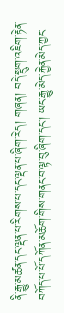ནི་རྒྱུ་མཚན་དང་ལྡན་པ་རིགས་པ་དང་ལྡན་པ་ཞིག་རེད། གཞན། བདེ་སྡུག་འཇིག་རྟེན་བཀོད་པ་པོ་དཀོན་མཆོག་གིས་གནང་བ་ལྟ་བུ་ཞིག་དང་། ཡང་རྒྱུ་མེད་རྐྱེན་མེད་ཀྱང་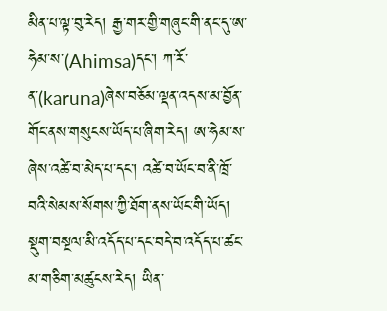མིན་པ་ལྟ་བུ་རེད། རྒྱ་གར་གྱི་གཞུང་གི་ནང་དུ་ཨ་ཧེམ་ས་(Ahimsa)དང་། ཀ་རོ་ན་(karuna)ཞེས་བཅོམ་ལྡན་འདས་མ་བྱོན་གོང་ནས་གསུངས་ཡོད་པ་ཞིག་རེད། ཨ་ཧེམ་ས་ཞེས་འཚེ་བ་མེད་པ་དང་། འཚེ་བ་ཡོང་བ་ནི་ཁྲོ་བའི་སེམས་སོགས་ཀྱི་ཐོག་ནས་ཡོང་གི་ཡོད། སྡུག་བསྔལ་མི་འདོད་པ་དང་བདེ་བ་འདོད་པ་ཚང་མ་གཅིག་མཚུངས་རེད། ཡིན་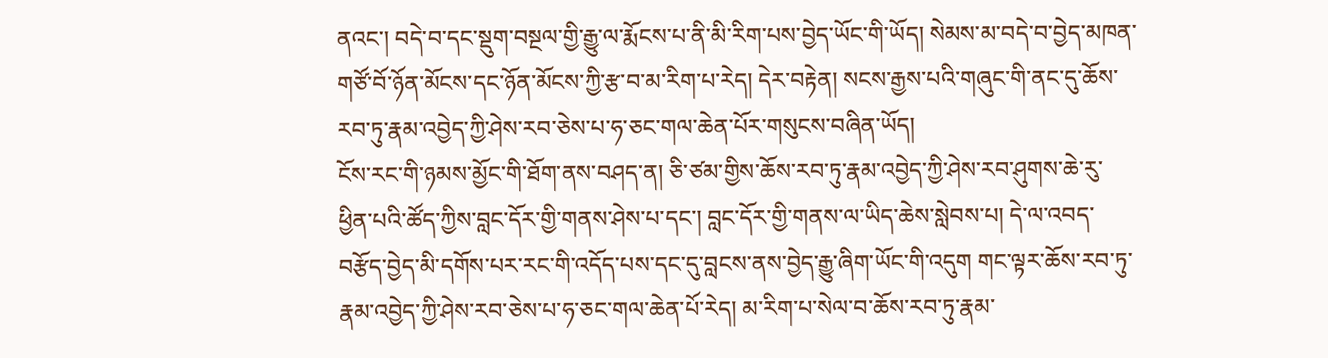ནའང་། བདེ་བ་དང་སྡུག་བསྔལ་གྱི་རྒྱུ་ལ་རྨོངས་པ་ནི་མི་རིག་པས་བྱེད་ཡོང་གི་ཡོད། སེམས་མ་བདེ་བ་བྱེད་མཁན་གཙོ་བོ་ཉོན་མོངས་དང་ཉོན་མོངས་ཀྱི་རྩ་བ་མ་རིག་པ་རེད། དེར་བརྟེན། སངས་རྒྱས་པའི་གཞུང་གི་ནང་དུ་ཆོས་རབ་ཏུ་རྣམ་འབྱེད་ཀྱི་ཤེས་རབ་ཅེས་པ་ཧ་ཅང་གལ་ཆེན་པོར་གསུངས་བཞིན་ཡོད།
ངོས་རང་གི་ཉམས་མྱོང་གི་ཐོག་ནས་བཤད་ན། ཅི་ཙམ་གྱིས་ཆོས་རབ་ཏུ་རྣམ་འབྱེད་ཀྱི་ཤེས་རབ་ཤུགས་ཆེ་རུ་ཕྱིན་པའི་ཚོད་ཀྱིས་བླང་དོར་གྱི་གནས་ཤེས་པ་དང་། བླང་དོར་གྱི་གནས་ལ་ཡིད་ཆེས་སླེབས་པ། དེ་ལ་འབད་བརྩོད་བྱེད་མི་དགོས་པར་རང་གི་འདོད་པས་དང་དུ་བླངས་ནས་བྱེད་རྒྱུ་ཞིག་ཡོང་གི་འདུག གང་ལྟར་ཆོས་རབ་ཏུ་རྣམ་འབྱེད་ཀྱི་ཤེས་རབ་ཅེས་པ་ཧ་ཅང་གལ་ཆེན་པོ་རེད། མ་རིག་པ་སེལ་བ་ཆོས་རབ་ཏུ་རྣམ་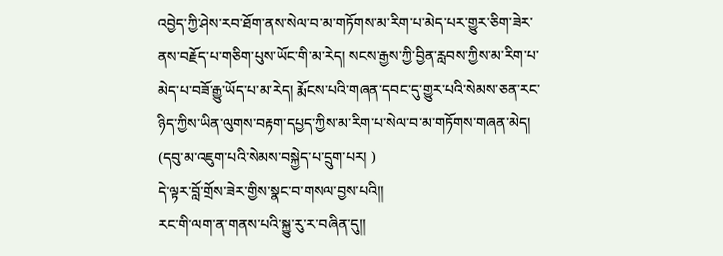འབྱེད་ཀྱི་ཤེས་རབ་ཐོག་ནས་སེལ་བ་མ་གཏོགས་མ་རིག་པ་མེད་པར་གྱུར་ཅིག་ཟེར་ནས་བརྗོད་པ་གཅིག་པུས་ཡོང་གི་མ་རེད། སངས་རྒྱས་ཀྱི་བྱིན་རླབས་ཀྱིས་མ་རིག་པ་མེད་པ་བཟོ་རྒྱུ་ཡོད་པ་མ་རེད། རྨོངས་པའི་གཞན་དབང་དུ་གྱུར་པའི་སེམས་ཅན་རང་ཉིད་ཀྱིས་ཡིན་ལུགས་བརྟག་དཔྱད་ཀྱིས་མ་རིག་པ་སེལ་བ་མ་གཏོགས་གཞན་མེད། (དབུ་མ་འཇུག་པའི་སེམས་བསྐྱེད་པ་དྲུག་པར། )
དེ་ལྟར་བློ་གྲོས་ཟེར་གྱིས་སྣང་བ་གསལ་བྱས་པའི།།
རང་གི་ལག་ན་གནས་པའི་སྐྱུ་རུ་ར་བཞིན་དུ།།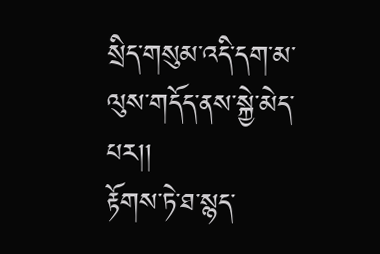སྲིད་གསུམ་འདི་དག་མ་ལུས་གདོད་ནས་སྐྱེ་མེད་པར།།
རྟོགས་ཏེ་ཐ་སྙད་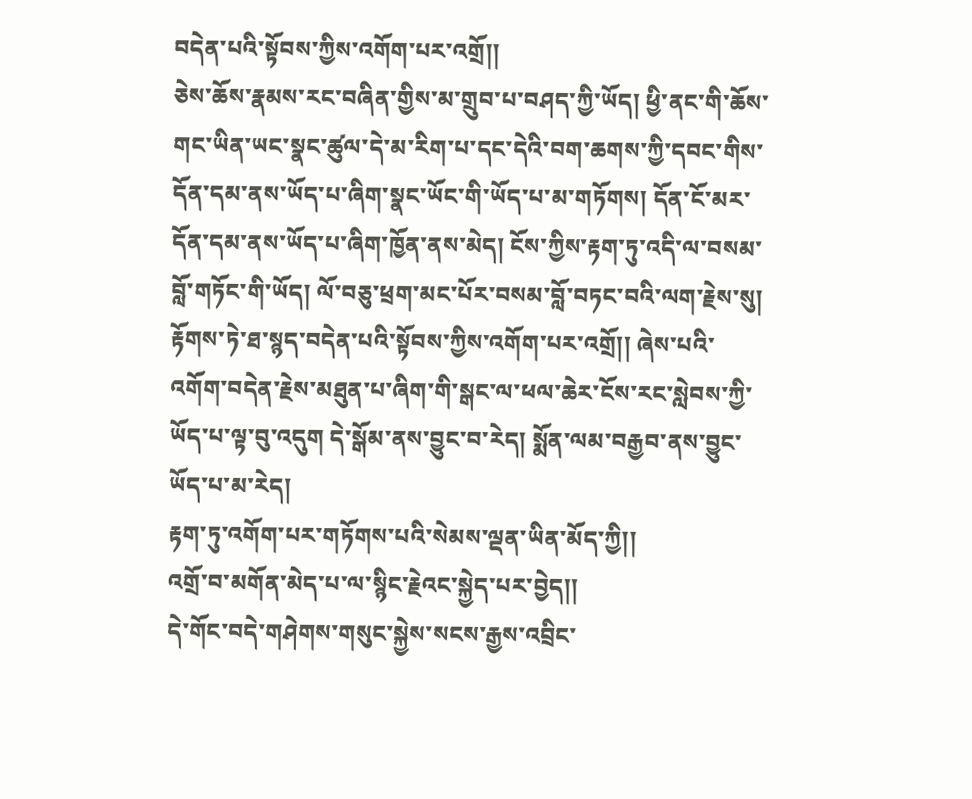བདེན་པའི་སྟོབས་ཀྱིས་འགོག་པར་འགྲོ།།
ཅེས་ཆོས་རྣམས་རང་བཞིན་གྱིས་མ་གྲུབ་པ་བཤད་ཀྱི་ཡོད། ཕྱི་ནང་གི་ཆོས་གང་ཡིན་ཡང་སྣང་ཚུལ་དེ་མ་རིག་པ་དང་དེའི་བག་ཆགས་ཀྱི་དབང་གིས་དོན་དམ་ནས་ཡོད་པ་ཞིག་སྣང་ཡོང་གི་ཡོད་པ་མ་གཏོགས། དོན་ངོ་མར་དོན་དམ་ནས་ཡོད་པ་ཞིག་ཁྱོན་ནས་མེད། ངོས་ཀྱིས་རྟག་ཏུ་འདི་ལ་བསམ་བློ་གཏོང་གི་ཡོད། ལོ་བཅུ་ཕྲག་མང་པོར་བསམ་བློ་བཏང་བའི་ལག་རྗེས་སུ། རྟོགས་ཏེ་ཐ་སྙད་བདེན་པའི་སྟོབས་ཀྱིས་འགོག་པར་འགྲོ།། ཞེས་པའི་འགོག་བདེན་རྗེས་མཐུན་པ་ཞིག་གི་སྒང་ལ་ཕལ་ཆེར་ངོས་རང་སླེབས་ཀྱི་ཡོད་པ་ལྟ་བུ་འདུག དེ་སྒོམ་ནས་བྱུང་བ་རེད། སྨོན་ལམ་བརྒྱབ་ནས་བྱུང་ཡོད་པ་མ་རེད།
རྟག་ཏུ་འགོག་པར་གཏོགས་པའི་སེམས་ལྡན་ཡིན་མོད་ཀྱི།།
འགྲོ་བ་མགོན་མེད་པ་ལ་སྙིང་རྗེའང་སྐྱེད་པར་བྱེད།།
དེ་གོང་བདེ་གཤེགས་གསུང་སྐྱེས་སངས་རྒྱས་འབྲིང་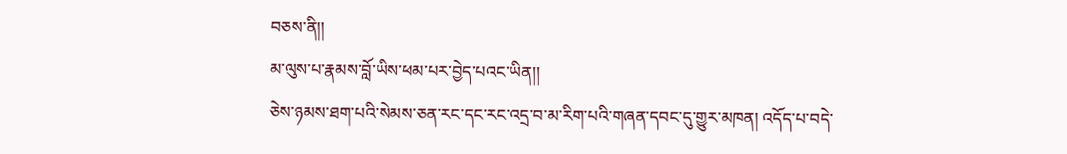བཅས་ནི།།
མ་ལུས་པ་རྣམས་བློ་ཡིས་ཕམ་པར་བྱེད་པའང་ཡིན།།
ཅེས་ཉམས་ཐག་པའི་སེམས་ཅན་རང་དང་རང་འདྲ་བ་མ་རིག་པའི་གཞན་དབང་དུ་གྱུར་མཁན། འདོད་པ་བདེ་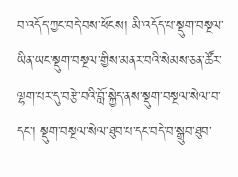བ་འདོད་ཀྱང་བདེ་བས་ཕོངས། མི་འདོད་པ་སྡུག་བསྔལ་ཡིན་ཡང་སྡུག་བསྔལ་གྱིས་མནར་བའི་སེམས་ཅན་ཚོར་ལྷག་པར་དུ་བརྩེ་བའི་བློ་སྐྱེད་ནས་སྡུག་བསྔལ་སེལ་བ་དང་། སྡུག་བསྔལ་སེལ་ཐུབ་པ་དང་བདེ་བ་སྒྲུབ་ཐུབ་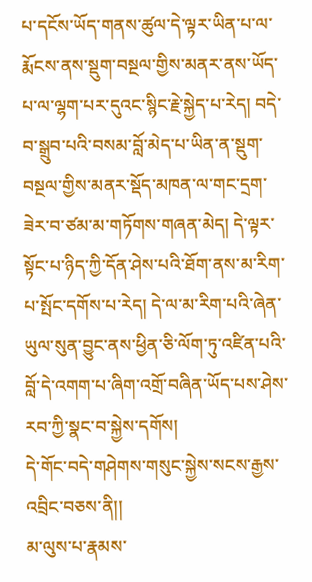པ་དངོས་ཡོད་གནས་ཚུལ་དེ་ལྟར་ཡིན་པ་ལ་རྨོངས་ནས་སྡུག་བསྔལ་གྱིས་མནར་ནས་ཡོད་པ་ལ་ལྷག་པར་དུའང་སྙིང་རྗེ་སྐྱེད་པ་རེད། བདེ་བ་སྒྲུབ་པའི་བསམ་བློ་མེད་པ་ཡིན་ན་སྡུག་བསྔལ་གྱིས་མནར་སྡོད་མཁན་ལ་གང་དྲག་ཟེར་བ་ཙམ་མ་གཏོགས་གཞན་མེད། དེ་ལྟར་སྟོང་པ་ཉིད་ཀྱི་དོན་ཤེས་པའི་ཐོག་ནས་མ་རིག་པ་སྤོང་དགོས་པ་རེད། དེ་ལ་མ་རིག་པའི་ཞེན་ཡུལ་སུན་བྱུང་ནས་ཕྱིན་ཅི་ལོག་ཏུ་འཛིན་པའི་བློ་དེ་འགག་པ་ཞིག་འགྲོ་བཞིན་ཡོད་པས་ཤེས་རབ་ཀྱི་སྣང་བ་སྐྱེས་དགོས།
དེ་གོང་བདེ་གཤེགས་གསུང་སྐྱེས་སངས་རྒྱས་འབྲིང་བཅས་ནི།།
མ་ལུས་པ་རྣམས་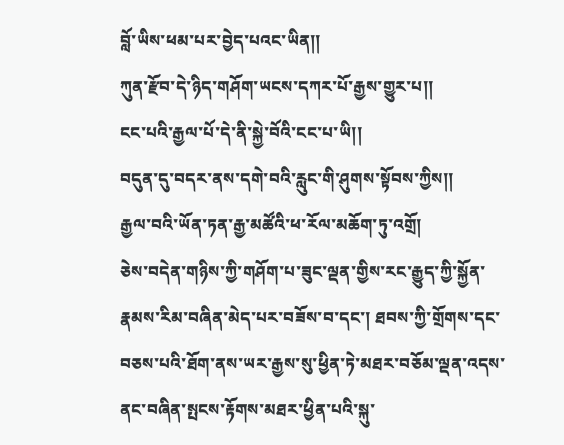བློ་ཡིས་ཕམ་པར་བྱེད་པའང་ཡིན།།
ཀུན་རྫོབ་དེ་ཉིད་གཤོག་ཡངས་དཀར་པོ་རྒྱས་གྱུར་པ།།
ངང་པའི་རྒྱལ་པོ་དེ་ནི་སྐྱེ་བོའི་ངང་པ་ཡི།།
བདུན་དུ་བདར་ནས་དགེ་བའི་རླུང་གི་ཤུགས་སྟོབས་ཀྱིས།།
རྒྱལ་བའི་ཡོན་ཏན་རྒྱ་མཚོའི་ཕ་རོལ་མཆོག་ཏུ་འགྲོ།
ཅེས་བདེན་གཉིས་ཀྱི་གཤོག་པ་ཟུང་ལྡན་གྱིས་རང་རྒྱུད་ཀྱི་སྐྱོན་རྣམས་རིམ་བཞིན་མེད་པར་བཟོས་བ་དང་། ཐབས་ཀྱི་གྲོགས་དང་བཅས་པའི་ཐོག་ནས་ཡར་རྒྱས་སུ་ཕྱིན་ཏེ་མཐར་བཅོམ་ལྡན་འདས་ནང་བཞིན་སྤངས་རྟོགས་མཐར་ཕྱིན་པའི་སྐུ་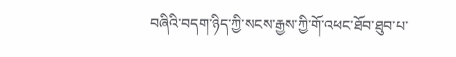བཞིའི་བདག་ཉིད་ཀྱི་སངས་རྒྱས་ཀྱི་གོ་འཕང་ཐོབ་ཐུབ་པ་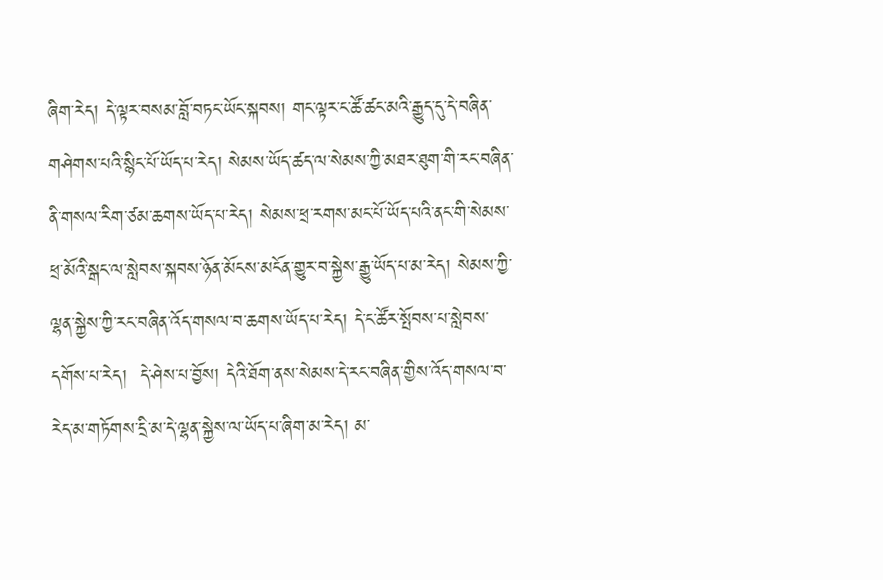ཞིག་རེད། དེ་ལྟར་བསམ་བློ་བཏང་ཡོང་སྐབས། གང་ལྟར་ང་ཚོ་ཚང་མའི་རྒྱུད་དུ་དེ་བཞིན་གཤེགས་པའི་སྙིང་པོ་ཡོད་པ་རེད། སེམས་ཡོད་ཚད་ལ་སེམས་ཀྱི་མཐར་ཐུག་གི་རང་བཞིན་ནི་གསལ་རིག་ཙམ་ཆགས་ཡོད་པ་རེད། སེམས་ཕྲ་རགས་མང་པོ་ཡོད་པའི་ནང་གི་སེམས་ཕྲ་མོའི་སྒང་ལ་སླེབས་སྐབས་ཉོན་མོངས་མངོན་གྱུར་བ་སྐྱེས་རྒྱུ་ཡོད་པ་མ་རེད། སེམས་ཀྱི་ལྷན་སྐྱེས་ཀྱི་རང་བཞིན་འོད་གསལ་བ་ཆགས་ཡོད་པ་རེད། དེ་ང་ཚོར་སྤོབས་པ་སླེབས་དགོས་པ་རེད།  དེ་ཤེས་པ་བྱོས། དེའི་ཐོག་ནས་སེམས་དེ་རང་བཞིན་གྱིས་འོད་གསལ་བ་རེད་མ་གཏོགས་དྲི་མ་དེ་ལྷན་སྐྱེས་ལ་ཡོད་པ་ཞིག་མ་རེད། མ་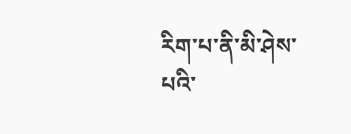རིག་པ་ནི་མི་ཤེས་པའི་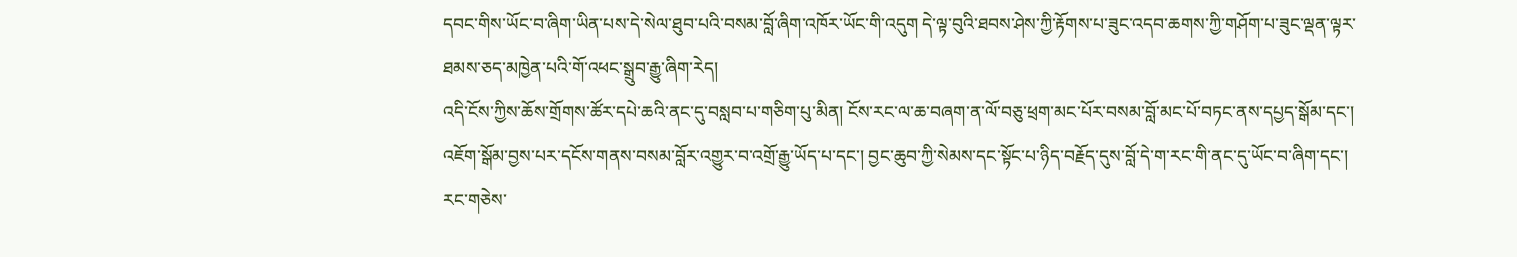དབང་གིས་ཡོང་བ་ཞིག་ཡིན་པས་དེ་སེལ་ཐུབ་པའི་བསམ་བློ་ཞིག་འཁོར་ཡོང་གི་འདུག དེ་ལྟ་བུའི་ཐབས་ཤེས་ཀྱི་རྟོགས་པ་ཟུང་འདབ་ཆགས་ཀྱི་གཤོག་པ་ཟུང་ལྡན་ལྟར་ཐམས་ཅད་མཁྱེན་པའི་གོ་འཕང་སྒྲུབ་རྒྱུ་ཞིག་རེད།
འདི་ངོས་ཀྱིས་ཆོས་གྲོགས་ཚོར་དཔེ་ཆའི་ནང་དུ་བསླབ་པ་གཅིག་པུ་མིན། ངོས་རང་ལ་ཆ་བཞག་ན་ལོ་བཅུ་ཕྲག་མང་པོར་བསམ་བློ་མང་པོ་བཏང་ནས་དཔྱད་སྒོམ་དང་། འཇོག་སྒོམ་བྱས་པར་དངོས་གནས་བསམ་བློར་འགྱུར་བ་འགྲོ་རྒྱུ་ཡོད་པ་དང་། བྱང་ཆུབ་ཀྱི་སེམས་དང་སྟོང་པ་ཉིད་བརྗོད་དུས་བློ་དེ་ག་རང་གི་ནང་དུ་ཡོང་བ་ཞིག་དང་། རང་གཅེས་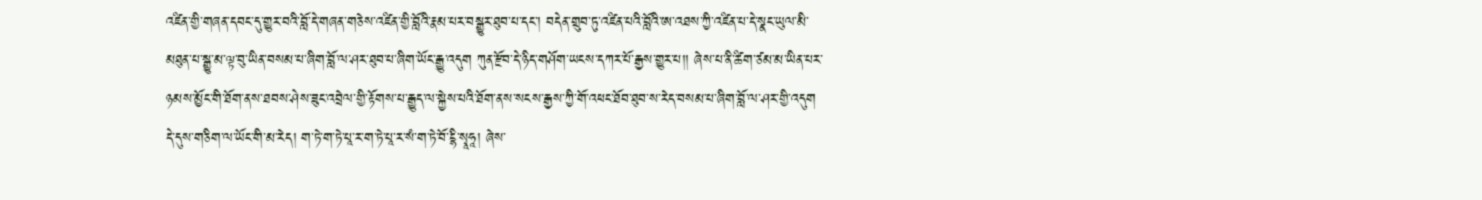འཛིན་གྱི་གཞན་དབང་དུ་གྱུར་བའི་བློ་དེ་གཞན་གཅེས་འཛིན་གྱི་བློའི་རྣམ་པར་བསྒྱུར་ཐུབ་པ་དང་། བདེན་གྲུབ་ཏུ་འཛིན་པའི་བློའི་ཨ་འཐས་ཀྱི་འཛིན་པ་དེ་སྣང་ཡུལ་མི་མཐུན་པ་སྒྱུ་མ་ལྟ་བུ་ཡིན་བསམ་པ་ཞིག་བློ་ལ་ཤར་ཐུབ་པ་ཞིག་ཡོང་རྒྱུ་འདུག ཀུན་རྫོབ་དེ་ཉིད་གཤོག་ཡངས་དཀར་པོ་རྒྱས་གྱུར་པ།། ཞེས་པ་ནི་ཚིག་ཙམ་མ་ཡིན་པར་ཉམས་མྱོང་གི་ཐོག་ནས་ཐབས་ཤེས་ཟུང་འབྲེལ་གྱི་རྟོགས་པ་རྒྱུད་ལ་སྐྱེས་པའི་ཐོག་ནས་སངས་རྒྱས་ཀྱི་གོ་འཕང་ཐོབ་ཐུབ་ས་རེད་བསམ་པ་ཞིག་བློ་ལ་ཤར་གྱི་འདུག དེ་དུས་གཅིག་ལ་ཡོང་གི་མ་རེད། ག་ཏེ་ག་ཏེ་པཱ་ར་ག་ཏེ་པཱ་ར་སཾ་ག་ཏེ་བོ་ངྷི་སྭཱཧཱ། ཞེས་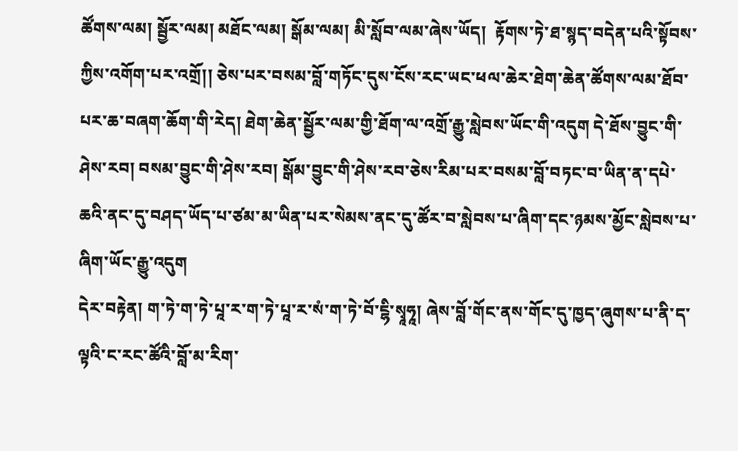ཚོགས་ལམ། སྦྱོར་ལམ། མཐོང་ལམ། སྒོམ་ལམ། མི་སློབ་ལམ་ཞེས་ཡོད།  རྟོགས་ཏེ་ཐ་སྙད་བདེན་པའི་སྟོབས་ཀྱིས་འགོག་པར་འགྲོ།། ཅེས་པར་བསམ་བློ་གཏོང་དུས་ངོས་རང་ཡང་ཕལ་ཆེར་ཐེག་ཆེན་ཚོགས་ལམ་ཐོབ་པར་ཆ་བཞག་ཆོག་གི་རེད། ཐེག་ཆེན་སྦྱོར་ལམ་གྱི་ཐོག་ལ་འགྲོ་རྒྱུ་སླེབས་ཡོང་གི་འདུག དེ་ཐོས་བྱུང་གི་ཤེས་རབ། བསམ་བྱུང་གི་ཤེས་རབ། སྒོམ་བྱུང་གི་ཤེས་རབ་ཅེས་རིམ་པར་བསམ་བློ་བཏང་བ་ཡིན་ན་དཔེ་ཆའི་ནང་དུ་བཤད་ཡོད་པ་ཙམ་མ་ཡིན་པར་སེམས་ནང་དུ་ཚོར་བ་སླེབས་པ་ཞིག་དང་ཉམས་མྱོང་སླེབས་པ་ཞིག་ཡོང་རྒྱུ་འདུག
དེར་བརྟེན། ག་ཏེ་ག་ཏེ་པཱ་ར་ག་ཏེ་པཱ་ར་སཾ་ག་ཏེ་བོ་ངྷི་སྭཱཧཱ། ཞེས་བློ་གོང་ནས་གོང་དུ་ཁྱད་ཞུགས་པ་ནི་ད་ལྟའི་ང་རང་ཚོའི་བློ་མ་རིག་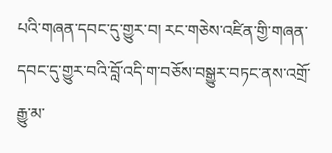པའི་གཞན་དབང་དུ་གྱུར་བ། རང་གཅེས་འཛིན་གྱི་གཞན་དབང་དུ་གྱུར་བའི་བློ་འདི་ག་བཅོས་བསྒྱུར་བཏང་ནས་འགྲོ་རྒྱུ་མ་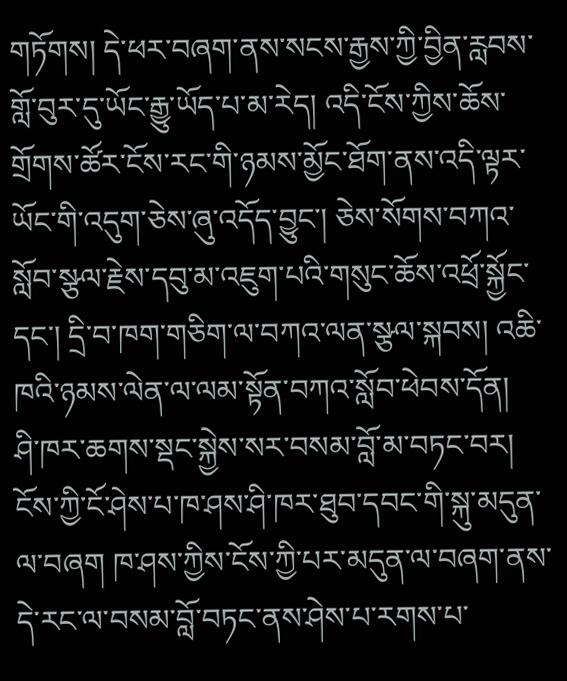གཏོགས། དེ་ཕར་བཞག་ནས་སངས་རྒྱས་ཀྱི་བྱིན་རླབས་གློ་བུར་དུ་ཡོང་རྒྱུ་ཡོད་པ་མ་རེད། འདི་ངོས་ཀྱིས་ཆོས་གྲོགས་ཚོར་ངོས་རང་གི་ཉམས་མྱོང་ཐོག་ནས་འདི་ལྟར་ཡོང་གི་འདུག་ཅེས་ཞུ་འདོད་བྱུང་། ཅེས་སོགས་བཀའ་སློབ་སྩལ་རྗེས་དབུ་མ་འཇུག་པའི་གསུང་ཆོས་འཕྲོ་སྐྱོང་དང་། དྲི་བ་ཁག་གཅིག་ལ་བཀའ་ལན་སྩལ་སྐབས། འཆི་ཁའི་ཉམས་ལེན་ལ་ལམ་སྟོན་བཀའ་སློབ་ཕེབས་དོན།
ཤི་ཁར་ཆགས་སྡང་སྐྱེས་སར་བསམ་བློ་མ་བཏང་བར། ངོས་ཀྱི་ངོ་ཤེས་པ་ཁ་ཤས་ཤི་ཁར་ཐུབ་དབང་གི་སྐུ་མདུན་ལ་བཞག ཁ་ཤས་ཀྱིས་ངོས་ཀྱི་པར་མདུན་ལ་བཞག་ནས་དེ་རང་ལ་བསམ་བློ་བཏང་ནས་ཤེས་པ་རགས་པ་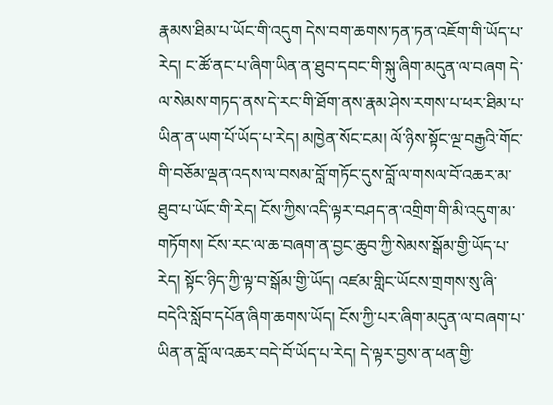རྣམས་ཐིམ་པ་ཡོང་གི་འདུག དེས་བག་ཆགས་ཏན་ཏན་འཇོག་གི་ཡོད་པ་རེད། ང་ཚོ་ནང་པ་ཞིག་ཡིན་ན་ཐུབ་དབང་གི་སྐུ་ཞིག་མདུན་ལ་བཞག དེ་ལ་སེམས་གཏད་ནས་དེ་རང་གི་ཐོག་ནས་རྣམ་ཤེས་རགས་པ་ཕར་ཐིམ་པ་ཡིན་ན་ཡག་པོ་ཡོད་པ་རེད། མཁྱེན་སོང་ངམ། ལོ་ཉིས་སྟོང་ལྔ་བརྒྱའི་གོང་གི་བཅོམ་ལྡན་འདས་ལ་བསམ་བློ་གཏོང་དུས་བློ་ལ་གསལ་བོ་འཆར་མ་ཐུབ་པ་ཡོང་གི་རེད། ངོས་ཀྱིས་འདི་ལྟར་བཤད་ན་འགྲིག་གི་མི་འདུག་མ་གཏོགས། ངོས་རང་ལ་ཆ་བཞག་ན་བྱང་ཆུབ་ཀྱི་སེམས་སྒོམ་གྱི་ཡོད་པ་རེད། སྟོང་ཉིད་ཀྱི་ལྟ་བ་སྒོམ་གྱི་ཡོད། འཛམ་གླིང་ཡོངས་གྲགས་སུ་ཞི་བདེའི་སློབ་དཔོན་ཞིག་ཆགས་ཡོད། ངོས་ཀྱི་པར་ཞིག་མདུན་ལ་བཞག་པ་ཡིན་ན་བློ་ལ་འཆར་བདེ་བོ་ཡོད་པ་རེད། དེ་ལྟར་བྱས་ན་ཕན་གྱི་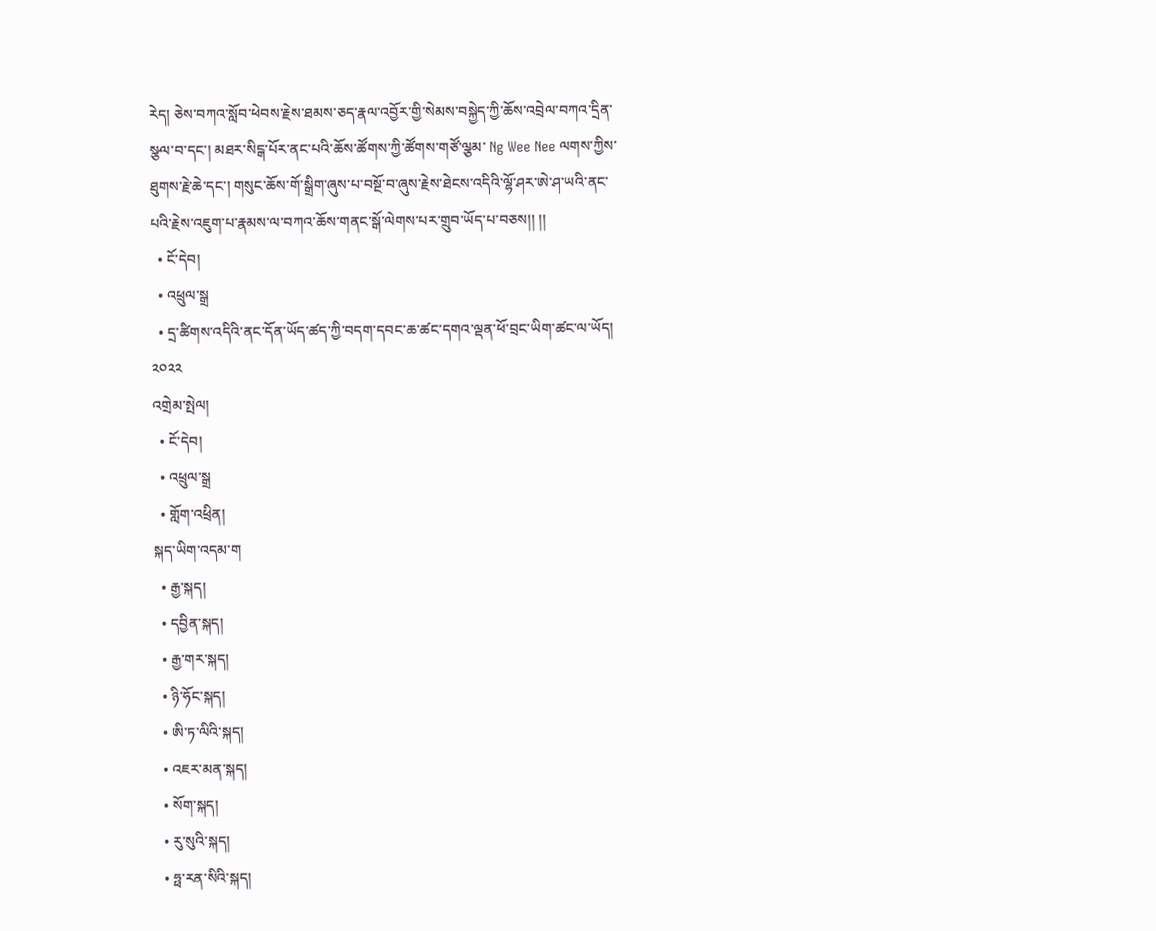རེད། ཅེས་བཀའ་སློབ་ཕེབས་རྗེས་ཐམས་ཅད་རྣལ་འབྱོར་གྱི་སེམས་བསྐྱེད་ཀྱི་ཆོས་འབྲེལ་བཀའ་དྲིན་སྩལ་བ་དང་། མཐར་སིངྒ་པོར་ནང་པའི་ཆོས་ཚོགས་ཀྱི་ཚོགས་གཙོ་ལྕམ་ Ng Wee Nee ལགས་ཀྱིས་ཐུགས་རྗེ་ཆེ་དང་། གསུང་ཆོས་གོ་སྒྲིག་ཞུས་པ་བསྔོ་བ་ཞུས་རྗེས་ཐེངས་འདིའི་ལྷོ་ཤར་ཨེ་ཤ་ཡའི་ནང་པའི་རྗེས་འཇུག་པ་རྣམས་ལ་བཀའ་ཆོས་གནང་སྒོ་ལེགས་པར་གྲུབ་ཡོད་པ་བཅས།། །།
  • ངོ་དེབ།
  • འཕྲུལ་སྒྲ
  • དྲ་ཚིགས་འདིའི་ནང་དོན་ཡོད་ཚད་ཀྱི་བདག་དབང་ཆ་ཚང་དགའ་ལྡན་ཕོ་བྲང་ཡིག་ཚང་ལ་ཡོད། ༢༠༢༢
འགྲེམ་སྤེལ།
  • ངོ་དེབ།
  • འཕྲུལ་སྒྲ
  • གློག་འཕྲིན།
སྐད་ཡིག་འདམ་ག
  • རྒྱ་སྐད།
  • དབྱིན་སྐད།
  • རྒྱ་གར་སྐད།
  • ཉི་ཧོང་སྐད།
  • ཨི་ཏ་ལིའི་སྐད།
  • འཇར་མན་སྐད།
  • སོག་སྐད།
  • རུ་སུའི་སྐད།
  • ཧྥ་རན་སིའི་སྐད།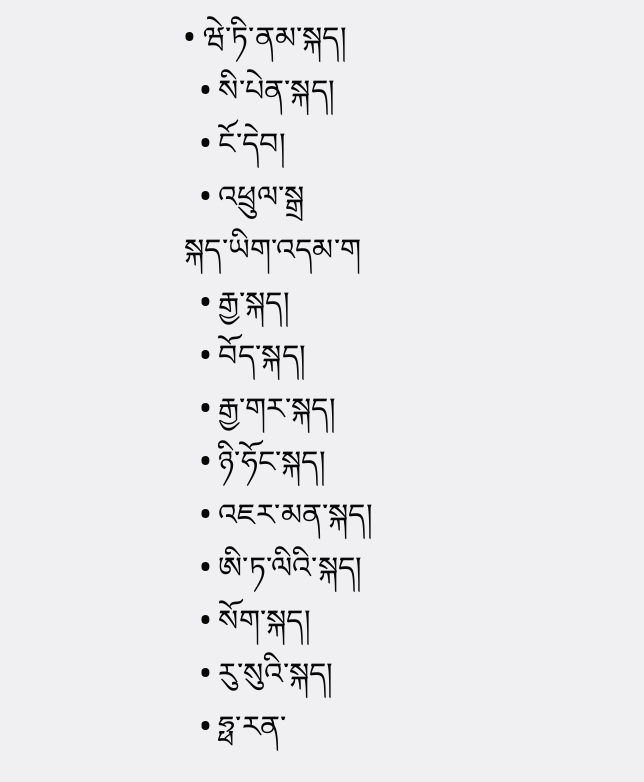• ཝེ་ཏི་ནམ་སྐད།
  • སི་པེན་སྐད།
  • ངོ་དེབ།
  • འཕྲུལ་སྒྲ
སྐད་ཡིག་འདམ་ག
  • རྒྱ་སྐད།
  • བོད་སྐད།
  • རྒྱ་གར་སྐད།
  • ཉི་ཧོང་སྐད།
  • འཇར་མན་སྐད།
  • ཨི་ཏ་ལིའི་སྐད།
  • སོག་སྐད།
  • རུ་སུའི་སྐད།
  • ཧྥ་རན་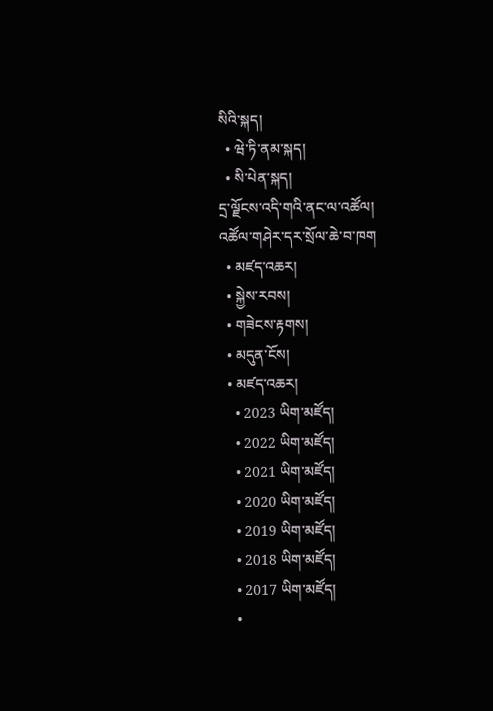སིའི་སྐད།
  • ཝེ་ཏི་ནམ་སྐད།
  • སི་པེན་སྐད།
དྲ་ལྗོངས་འདི་གའི་ནང་ལ་འཚོལ།
འཚོལ་གཤེར་དར་སྲོལ་ཆེ་བ་ཁག
  • མཛད་འཆར།
  • སྐྱེས་རབས།
  • གཟེངས་རྟགས།
  • མདུན་ངོས།
  • མཛད་འཆར།
    • 2023 ཡིག་མཛོད།
    • 2022 ཡིག་མཛོད།
    • 2021 ཡིག་མཛོད།
    • 2020 ཡིག་མཛོད།
    • 2019 ཡིག་མཛོད།
    • 2018 ཡིག་མཛོད།
    • 2017 ཡིག་མཛོད།
    •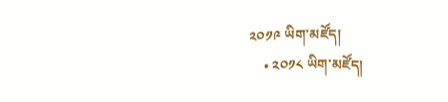༢༠༡༩ ཡིག་མཛོད།
    • ༢༠༡༨ ཡིག་མཛོད།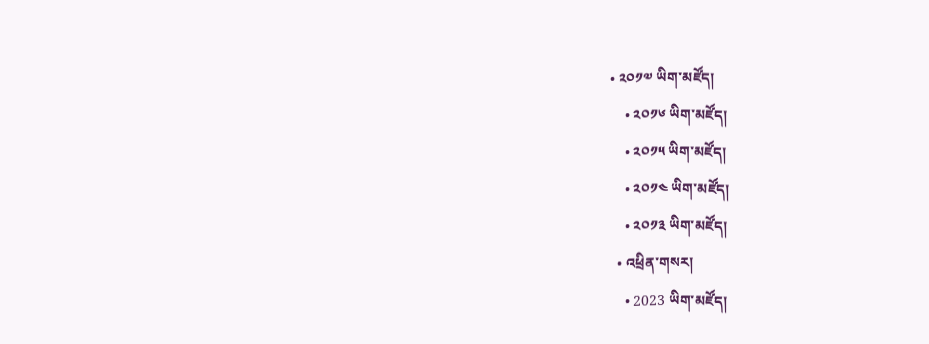• ༢༠༡༧ ཡིག་མཛོད།
    • ༢༠༡༦ ཡིག་མཛོད།
    • ༢༠༡༥ ཡིག་མཛོད།
    • ༢༠༡༤ ཡིག་མཛོད།
    • ༢༠༡༣ ཡིག་མཛོད།
  • འཕྲིན་གསར།
    • 2023 ཡིག་མཛོད།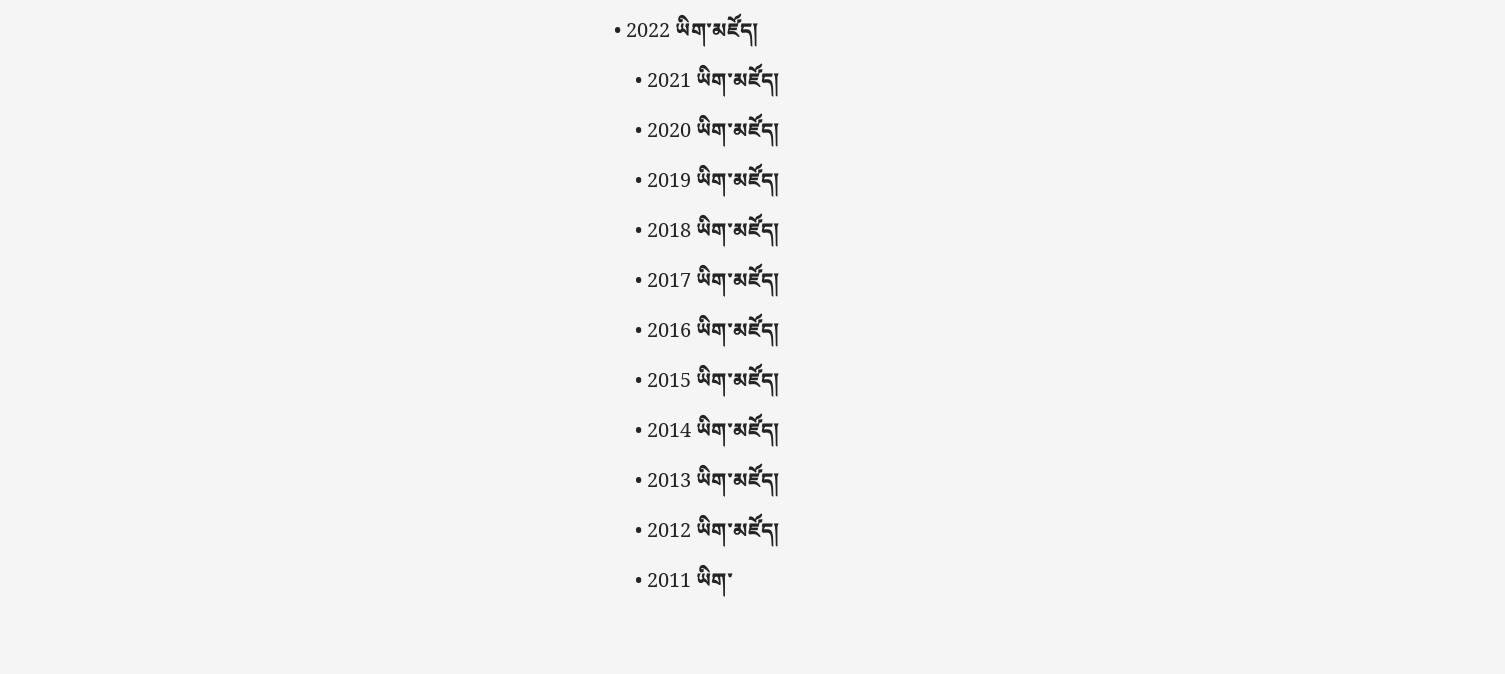• 2022 ཡིག་མཛོད།
    • 2021 ཡིག་མཛོད།
    • 2020 ཡིག་མཛོད།
    • 2019 ཡིག་མཛོད།
    • 2018 ཡིག་མཛོད།
    • 2017 ཡིག་མཛོད།
    • 2016 ཡིག་མཛོད།
    • 2015 ཡིག་མཛོད།
    • 2014 ཡིག་མཛོད།
    • 2013 ཡིག་མཛོད།
    • 2012 ཡིག་མཛོད།
    • 2011 ཡིག་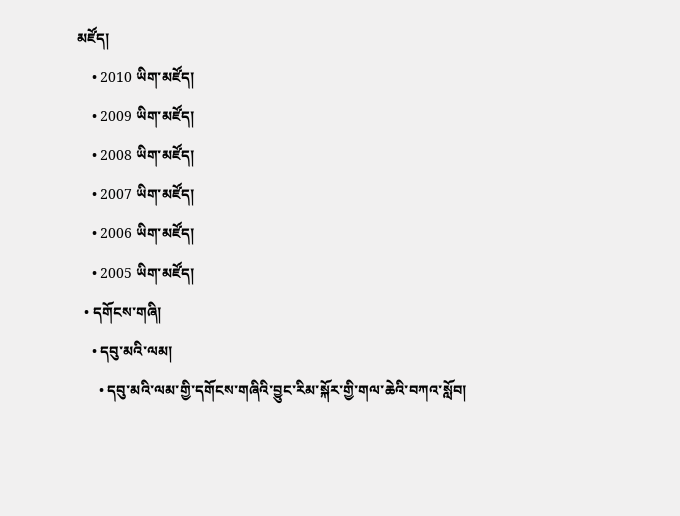མཛོད།
    • 2010 ཡིག་མཛོད།
    • 2009 ཡིག་མཛོད།
    • 2008 ཡིག་མཛོད།
    • 2007 ཡིག་མཛོད།
    • 2006 ཡིག་མཛོད།
    • 2005 ཡིག་མཛོད།
  • དགོངས་གཞི།
    • དབུ་མའི་ལམ།
      • དབུ་མའི་ལམ་གྱི་དགོངས་གཞིའི་བྱུང་རིམ་སྐོར་གྱི་གལ་ཆེའི་བཀའ་སློབ།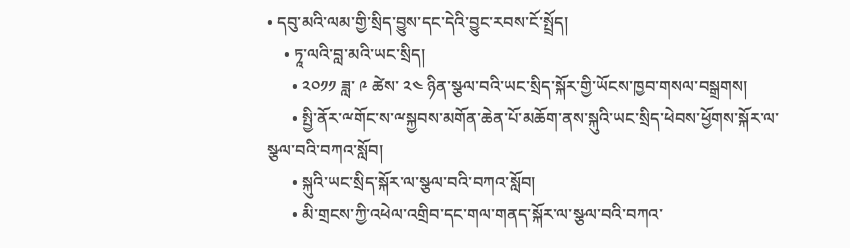• དབུ་མའི་ལམ་གྱི་སྲིད་བྱུས་དང་དེའི་བྱུང་རབས་ངོ་སྤྲོད།
    • ཏཱ་ལའི་བླ་མའི་ཡང་སྲིད།
      • ༢༠༡༡ ཟླ་ ༩ ཚེས་ ༢༤ ཉིན་སྩལ་བའི་ཡང་སྲིད་སྐོར་གྱི་ཡོངས་ཁྱབ་གསལ་བསྒྲགས།
      • སྤྱི་ནོར་ྋགོང་ས་ྋསྐྱབས་མགོན་ཆེན་པོ་མཆོག་ནས་སྐུའི་ཡང་སྲིད་ཕེབས་ཕྱོགས་སྐོར་ལ་སྩལ་བའི་བཀའ་སློབ།
      • སྐུའི་ཡང་སྲིད་སྐོར་ལ་སྩལ་བའི་བཀའ་སློབ།
      • མི་གྲངས་ཀྱི་འཕེལ་འགྲིབ་དང་གལ་གནད་སྐོར་ལ་སྩལ་བའི་བཀའ་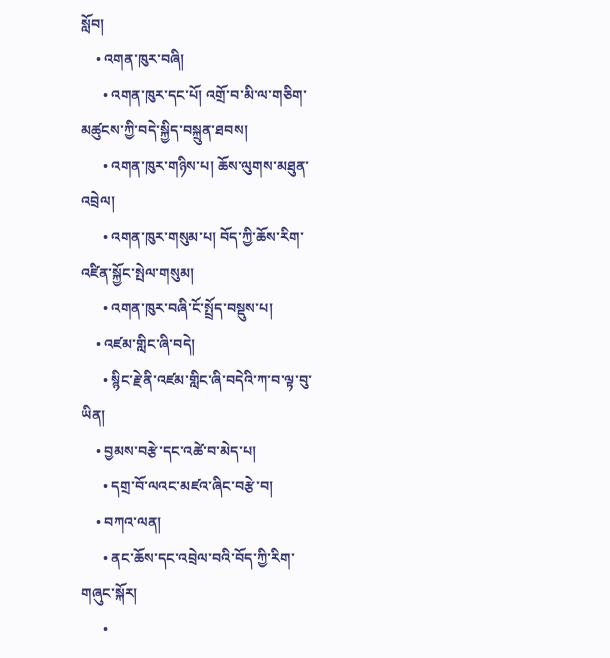སློབ།
    • འགན་ཁུར་བཞི།
      • འགན་ཁུར་དང་པོ། འགྲོ་བ་མི་ལ་གཅིག་མཚུངས་ཀྱི་བདེ་སྐྱིད་བསྐྲུན་ཐབས།
      • འགན་ཁུར་གཉིས་པ། ཆོས་ལུགས་མཐུན་འབྲེལ།
      • འགན་ཁུར་གསུམ་པ། བོད་ཀྱི་ཆོས་རིག་འཛིན་སྐྱོང་སྤེལ་གསུམ།
      • འགན་ཁུར་བཞི་ངོ་སྤྲོད་བསྡུས་པ།
    • འཛམ་གླིང་ཞི་བདེ།
      • སྙིང་རྗེ་ནི་འཛམ་གླིང་ཞི་བདེའི་ཀ་བ་ལྟ་བུ་ཡིན།
    • བྱམས་བརྩེ་དང་འཚེ་བ་མེད་པ།
      • དགྲ་བོ་ལའང་མཛའ་ཞིང་བརྩེ་བ།
    • བཀའ་ལན།
      • ནང་ཆོས་དང་འབྲེལ་བའི་བོད་ཀྱི་རིག་གཞུང་སྐོར།
      •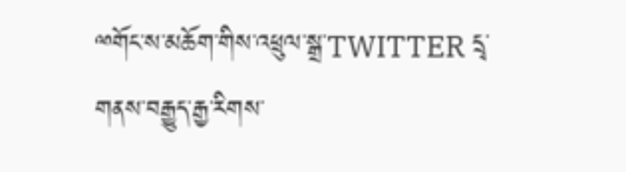ྋགོང་ས་མཆོག་གིས་འཕྲུལ་སྒྲ་TWITTER དྲྭ་གནས་བརྒྱུད་རྒྱ་རིགས་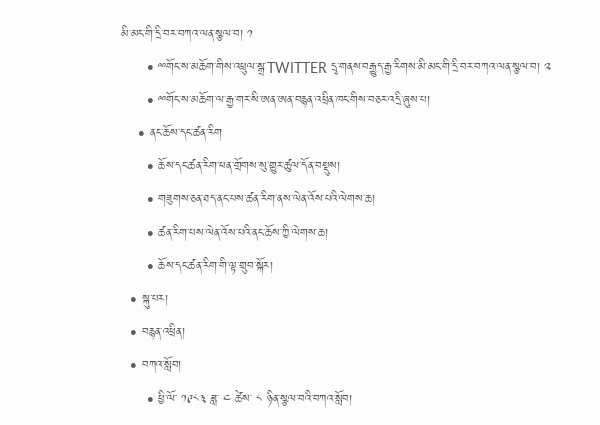མི་མང་གི་དྲི་བར་བཀའ་ལན་སྩལ་བ། ༡
      • ྋགོང་ས་མཆོག་གིས་འཕྲུལ་སྒྲ་TWITTER དྲྭ་གནས་བརྒྱུད་རྒྱ་རིགས་མི་མང་གི་དྲི་བར་བཀའ་ལན་སྩལ་བ། ༢
      • ྋགོང་ས་མཆོག་ལ་རྒྱ་གར་སི་ཨན་ཨན་བརྙན་འཕྲིན་ཁང་གིས་བཅར་འདྲི་ཞུས་པ།
    • ནང་ཆོས་དང་ཚན་རིག
      • ཆོས་དང་ཚན་རིག་ཕན་གྲོགས་སུ་གྱུར་ཚུལ་དོན་བསྡུས།
      • གཟུགས་ཅན་ཐད་ནང་པས་ཚན་རིག་ནས་ལེན་འོས་པའི་ལེགས་ཆ།
      • ཚན་རིག་པས་ལེན་འོས་པའི་ནང་ཆོས་ཀྱི་ལེགས་ཆ།
      • ཆོས་དང་ཚན་རིག་གི་ལྟ་གྲུབ་སྐོར།
  • སྐུ་པར།
  • བརྙན་འཕྲིན།
  • བཀའ་སློབ།
      • ཕྱི་ལོ་ ༡༩༨༣ ཟླ་ ༤ ཚེས་ ༨ ཉིན་སྩལ་བའི་བཀའ་སློབ།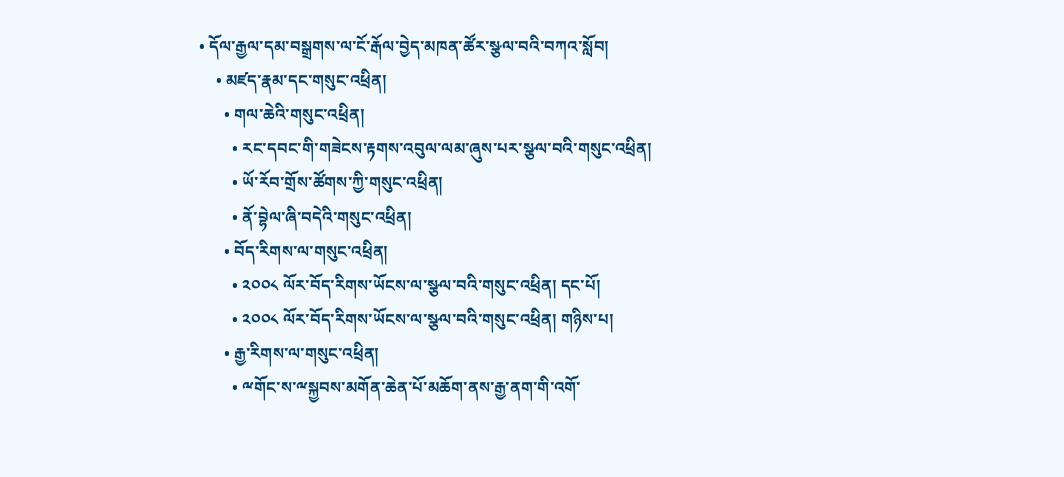• དོལ་རྒྱལ་དམ་བསྒྲགས་ལ་ངོ་རྒོལ་བྱེད་མཁན་ཚོར་སྩལ་བའི་བཀའ་སློབ།
    • མཛད་རྣམ་དང་གསུང་འཕྲིན།
      • གལ་ཆེའི་གསུང་འཕྲིན།
        • རང་དབང་གི་གཟེངས་རྟགས་འབུལ་ལམ་ཞུས་པར་སྩལ་བའི་གསུང་འཕྲིན།
        • ཡོ་རོབ་གྲོས་ཚོགས་ཀྱི་གསུང་འཕྲིན།
        • ནོ་བྷེལ་ཞི་བདེའི་གསུང་འཕྲིན།
      • བོད་རིགས་ལ་གསུང་འཕྲིན།
        • ༢༠༠༨ ལོར་བོད་རིགས་ཡོངས་ལ་སྩལ་བའི་གསུང་འཕྲིན། དང་པོ།
        • ༢༠༠༨ ལོར་བོད་རིགས་ཡོངས་ལ་སྩལ་བའི་གསུང་འཕྲིན། གཉིས་པ།
      • རྒྱ་རིགས་ལ་གསུང་འཕྲིན།
        • ྋགོང་ས་ྋསྐྱབས་མགོན་ཆེན་པོ་མཆོག་ནས་རྒྱ་ནག་གི་འགོ་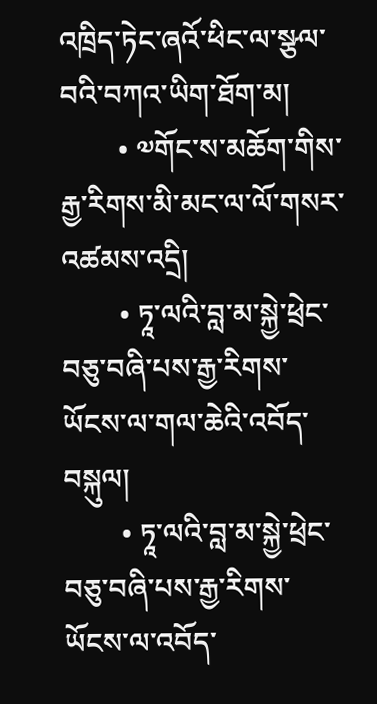འཁྲིད་ཏེང་ཞའོ་ཕིང་ལ་སྩལ་བའི་བཀའ་ཡིག་ཐོག་མ།
        • ༧གོང་ས་མཆོག་གིས་རྒྱ་རིགས་མི་མང་ལ་ལོ་གསར་འཚམས་འདྲི།
        • ཏཱ་ལའི་བླ་མ་སྐྱེ་ཕྲེང་བཅུ་བཞི་པས་རྒྱ་རིགས་ཡོངས་ལ་གལ་ཆེའི་འབོད་བསྐུལ།
        • ཏཱ་ལའི་བླ་མ་སྐྱེ་ཕྲེང་བཅུ་བཞི་པས་རྒྱ་རིགས་ཡོངས་ལ་འབོད་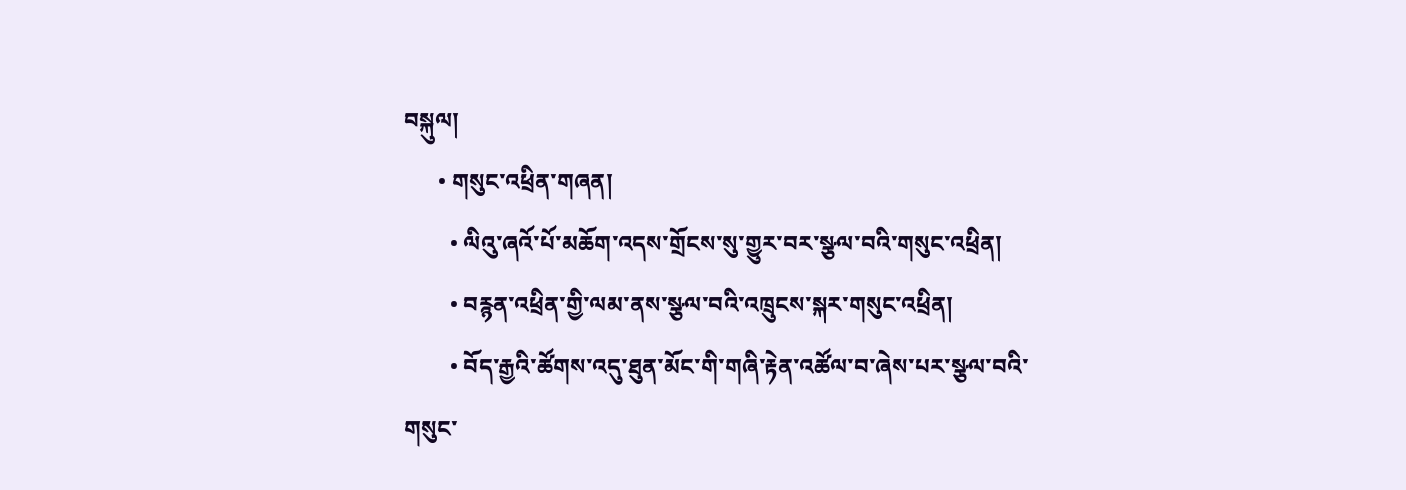བསྐུལ།
      • གསུང་འཕྲིན་གཞན།
        • ལིའུ་ཞའོ་པོ་མཆོག་འདས་གྲོངས་སུ་གྱུར་བར་སྩལ་བའི་གསུང་འཕྲིན།
        • བརྙན་འཕྲིན་གྱི་ལམ་ནས་སྩལ་བའི་འཁྲུངས་སྐར་གསུང་འཕྲིན།
        • བོད་རྒྱའི་ཚོགས་འདུ་ཐུན་མོང་གི་གཞི་རྟེན་འཚོལ་བ་ཞེས་པར་སྩལ་བའི་གསུང་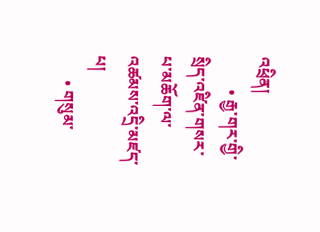འཕྲིན།
        • རྒྱ་གར་གྱི་སྲིད་འཛིན་གསར་པ་མཆོག་ལ་འཚམས་འདྲི་མཛད་པ།
      • གསུམ་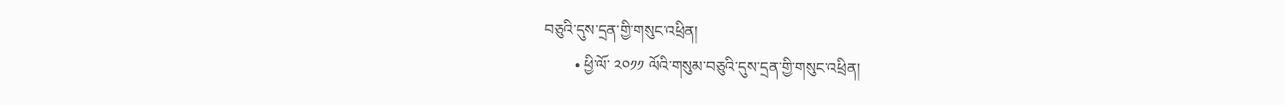བཅུའི་དུས་དྲན་གྱི་གསུང་འཕྲིན།
        • ཕྱི་ལོ་ ༢༠༡༡ ལོའི་གསུམ་བཅུའི་དུས་དྲན་གྱི་གསུང་འཕྲིན།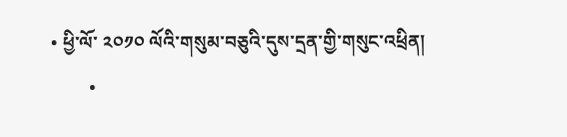• ཕྱི་ལོ་ ༢༠༡༠ ལོའི་གསུམ་བཅུའི་དུས་དྲན་གྱི་གསུང་འཕྲིན།
        •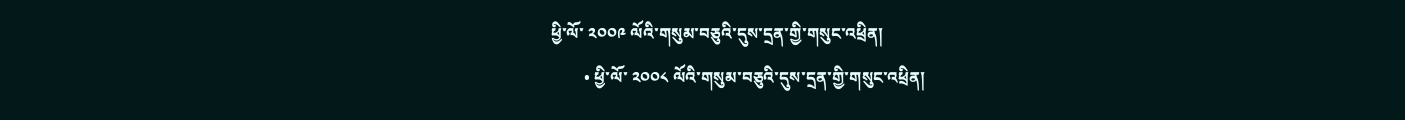ཕྱི་ལོ་ ༢༠༠༩ ལོའི་གསུམ་བཅུའི་དུས་དྲན་གྱི་གསུང་འཕྲིན།
        • ཕྱི་ལོ་ ༢༠༠༨ ལོའི་གསུམ་བཅུའི་དུས་དྲན་གྱི་གསུང་འཕྲིན།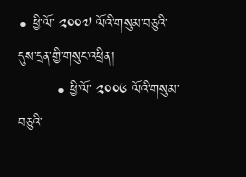• ཕྱི་ལོ་ ༢༠༠༧ ལོའི་གསུམ་བཅུའི་དུས་དྲན་གྱི་གསུང་འཕྲིན།
        • ཕྱི་ལོ་ ༢༠༠༦ ལོའི་གསུམ་བཅུའི་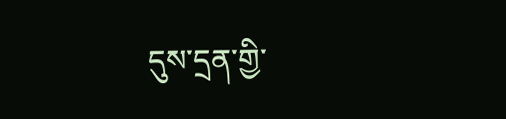དུས་དྲན་གྱི་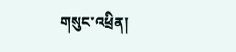གསུང་འཕྲིན།